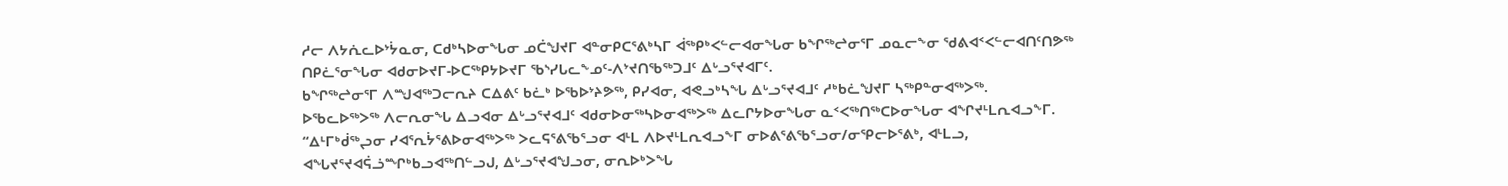ᓱᓕ ᐱᔭᕇᓚᐅᔾᔮᓇᓂ, ᑕᑯᒃᓴᐅᓂᖓᓂ ᓄᑖᖑᔪᒥ ᐊᓐᓂᑭᑕᕐᕕᒃᓴᒥ ᐋᖅᑭᒃᐸᓪᓕᐊᓂᖓᓂ ᑲᖏᖅᖠᓂᕐᒥ ᓄᓇᓕᖕᓂ ᖁᕕᐊᑉᐸᓪᓕᐊᑎᑦᑎᕗᖅ ᑎᑭᓛᕐᓂᖓᓂ ᐊᑯᓂᐅᔪᒥ-ᐅᑕᖅᑭᔭᐅᔪᒥ ᖃᔅᓯᒐᓚᖕᓄᑦ-ᐱᔾᔪᑎᖃᖅᑐᒧᑦ ᐃᒡᓗᕐᔪᐊᒥᑦ.
ᑲᖏᖅᖠᓂᕐᒥ ᐱᙳᐊᖅᑐᓕᕆᔨ ᑕᐃᕕᑦ ᑲᓛᒃ ᐅᖃᐅᔾᔨᕗᖅ, ᑭᓯᐊᓂ, ᐊᕙᓗᒃᓴᖓ ᐃᒡᓗᕐᔪᐊᒧᑦ ᓱᒃᑲᓛᖑᔪᒥ ᓴᖅᑭᓐᓂᐊᖅᐳᖅ.
ᐅᖃᓚᐅᖅᐳᖅ ᐱᓕᕆᓂᖓ ᐃᓗᐊᓂ ᐃᒡᓗᕐᔪᐊᒧᑦ ᐊᑯᓂᐅᓂᖅᓴᐅᓂᐊᖅᐳᖅ ᐃᓚᒋᔭᐅᓂᖓᓂ ᓇᑉᐸᖅᑎᖅᑕᐅᓂᖓᓂ ᐊᖏᔪᒻᒪᕆᐊᓗᖕᒥ.
“ᐃᒻᒥᒃᑰᖅᖢᓂ ᓯᐊᕐᕆᔮᕐᕕᐅᓂᐊᖅᐳᖅ ᐳᓚᕋᕐᕕᖃᕐᓗᓂ ᐊᒻᒪ ᐱᐅᔪᒻᒪᕆᐊᓗᖕᒥ ᓂᐅᕕᕐᕕᖃᕐᓗᓂ/ᓂᕿᓕᐅᕐᕕᒃ, ᐊᒻᒪᓗ, ᐊᖓᔪᕐᔪᐊᕌᓘᙱᒃᑲᓗᐊᖅᑎᓪᓗᒍ, ᐃᒡᓗᕐᔪᐊᖑᓗᓂ, ᓂᕆᐅᒃᐳᖓ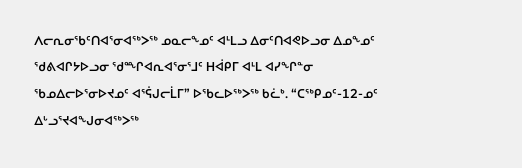ᐱᓕᕆᓂᖃᑦᑎᐊᕐᓂᐊᖅᐳᖅ ᓄᓇᓕᖕᓄᑦ ᐊᒻᒪᓗ ᐃᓂᑦᑎᐊᕙᐅᓗᓂ ᐃᓄᖕᓄᑦ ᖁᕕᐊᒋᔭᐅᓗᓂ ᖁᙱᐊᕆᐊᕐᓂᕐᒧᑦ ᕼᐋᑭᒥ ᐊᒻᒪ ᐊᓯᖏᓐᓂ ᖃᓄᐃᓕᐅᕐᓂᐅᔪᓄᑦ ᐊᕐᕌᒍᓕᒫᒥ” ᐅᖃᓚᐅᖅᐳᖅ ᑲᓛᒃ. “ᑕᖅᑭᓄᑦ-12-ᓄᑦ ᐃᒡᓗᕐᔪᐊᖑᓂᐊᖅᐳᖅ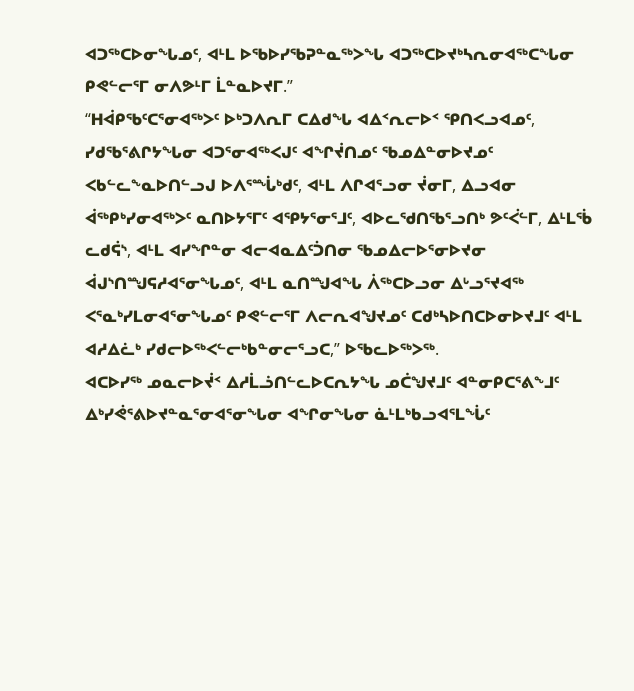ᐊᑐᖅᑕᐅᓂᖓᓄᑦ, ᐊᒻᒪ ᐅᖃᐅᓯᖃᕈᓐᓇᖅᐳᖓ ᐊᑐᖅᑕᐅᔪᒃᓴᕆᓂᐊᖅᑕᖓᓂ ᑭᕙᓪᓕᕐᒥ ᓂᐱᕗᒻᒥ ᒫᓐᓇᐅᔪᒥ.”
“ᕼᐋᑭᖃᑦᑕᕐᓂᐊᖅᐳᑦ ᐅᒃᑐᐱᕆᒥ ᑕᐃᑯᖓ ᐊᐃᑉᕆᓕᐅᑉ ᕿᑎᐸᓗᐊᓄᑦ, ᓯᑯᖃᕐᕕᒋᔭᖓᓂ ᐊᑐᕐᓂᐊᖅᐸᒍᑦ ᐊᖏᔫᑎᓄᑦ ᖃᓄᐃᓐᓂᐅᔪᓄᑦ ᐸᑲᓪᓚᖕᓇᐅᑎᓪᓗᒍ ᐅᐱᕐᙶᒃᑯᑦ, ᐊᒻᒪ ᐱᒋᐊᕐᓗᓂ ᔫᓂᒥ, ᐃᓗᐊᓂ ᐋᖅᑭᒃᓯᓂᐊᖅᐳᑦ ᓇᑎᐅᔭᕐᒥᑦ ᐊᕿᔭᕐᓂᕐᒧᑦ, ᐊᐅᓚᖁᑎᖃᕐᓗᑎᒃ ᕗᑦᐹᓪᒥ, ᐃᒻᒪᖄ ᓚᑯᕌᔅ, ᐊᒻᒪ ᐊᓯᖏᓐᓂ ᐊᓕᐊᓇᐃᑦᑑᑎᓂ ᖃᓄᐃᓕᐅᕐᓂᐅᔪᓂ ᐋᒍᔅᑎᙳᕋᓱᐊᕐᓂᖓᓄᑦ, ᐊᒻᒪ ᓇᑎᙳᐊᖓ ᐲᖅᑕᐅᓗᓂ ᐃᒡᓗᕐᔪᐊᖅ ᐸᕐᓇᒃᓯᒪᓂᐊᕐᓂᖓᓄᑦ ᑭᕙᓪᓕᕐᒥ ᐱᓕᕆᐊᖑᔪᓄᑦ ᑕᑯᒃᓴᐅᑎᑕᐅᓂᐅᔪᒧᑦ ᐊᒻᒪ ᐊᓱᐃᓛᒃ ᓯᑯᓕᐅᖅᐸᓪᓕᒃᑲᓐᓂᓕᕐᓗᑕ,” ᐅᖃᓚᐅᖅᐳᖅ.
ᐊᑕᐅᓯᖅ ᓄᓇᓕᐅᔫᑉ ᐃᓱᒫᓘᑎᓪᓚᐅᑕᕆᔭᖓ ᓄᑖᖑᔪᒧᑦ ᐊᓐᓂᑭᑕᕐᕕᖕᒧᑦ ᐃᒃᓯᕚᕐᕕᐅᔪᓐᓇᕐᓂᐊᕐᓂᖓᓂ ᐊᖏᓂᖓᓂ ᓈᒻᒪᒃᑲᓗᐊᕐᒪᖔᑦ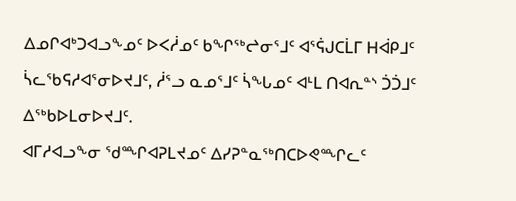ᐃᓄᒋᐊᒃᑐᐊᓗᖕᓄᑦ ᐅᐸᓲᓄᑦ ᑲᖏᖅᖠᓂᕐᒧᑦ ᐊᕐᕌᒍᑕᒫᒥ ᕼᐋᑭᒧᑦ ᓵᓚᖃᕋᓱᐊᕐᓂᐅᔪᒧᑦ, ᓲᕐᓗ ᓇᓄᕐᒧᑦ ᓵᖓᓄᑦ ᐊᒻᒪ ᑎᐊᕆᓐᔅ ᑑᑑᒧᑦ ᐃᖅᑲᐅᒪᓂᐅᔪᒧᑦ.
ᐊᒥᓱᐊᓗᖕᓂ ᖁᙱᐊᕈᒪᔪᓄᑦ ᐃᓯᕈᓐᓇᖅᑎᑕᐅᕙᙱᓚᑦ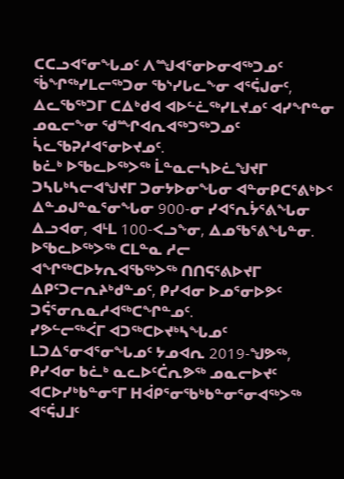ᑕᑕᓗᐊᕐᓂᖓᓄᑦ ᐱᙳᐊᕐᓂᐅᓂᐊᖅᑐᓄᑦ ᖄᖏᖅᓯᒪᓕᖅᑐᓂ ᖃᔅᓯᒐᓚᖕᓂ ᐊᕐᕌᒍᓂᑦ, ᐃᓚᖃᖅᑐᒥ ᑕᐃᒃᑯᐊ ᐊᐅᓪᓛᖅᓯᒪᔪᓄᑦ ᐊᓯᖏᓐᓂ ᓄᓇᓕᖕᓂ ᖁᙱᐊᕆᐊᖅᑐᖅᑐᓄᑦ ᓵᓚᖃᕈᓱᐊᕐᓂᐅᔪᓄᑦ.
ᑲᓛᒃ ᐅᖃᓚᐅᖅᐳᖅ ᒫᓐᓇᓕᓴᐅᓛᖑᔪᒥ ᑐᓴᒐᒃᓴᓕᐊᖑᔪᒥ ᑐᓂᔭᐅᓂᖓᓂ ᐊᓐᓂᑭᑕᕐᕕᒃᐅᑉ ᐃᓐᓄᒍᓐᓇᕐᓂᖓᓂ 900-ᓂ ᓯᐊᕐᕆᔮᕐᕕᖓᓂ ᐃᓗᐊᓂ, ᐊᒻᒪ 100-ᐸᓗᖕᓂ, ᐃᓄᖃᕐᕕᖓᓐᓂ.
ᐅᖃᓚᐅᖅᐳᖅ ᑕᒪᓐᓇ ᓱᓕ ᐊᖏᖅᑕᐅᔭᕆᐊᖃᖅᐳᖅ ᑎᑎᕋᕐᕕᐅᔪᒥ ᐃᑭᑦᑐᓕᕆᔨᒃᑯᓐᓄᑦ, ᑭᓯᐊᓂ ᐅᓄᕐᓂᐅᕗᑦ ᑐᕌᕐᓂᕆᓇᓱᐊᖅᑕᖏᓐᓄᑦ.
ᓯᕗᓪᓕᖅᐹᒥ ᐊᑐᖅᑕᐅᔪᒃᓴᖓᓄᑦ ᒪᑐᐃᕐᓂᐊᕐᓂᖓᓄᑦ ᔭᓄᐊᕆ 2019-ᖑᕗᖅ, ᑭᓯᐊᓂ ᑲᓛᒃ ᓇᓚᐅᑦᑖᕆᕗᖅ ᓄᓇᓕᐅᔪᑦ ᐊᑕᐅᓯᒃᑲᓐᓂᕐᒥ ᕼᐋᑭᕐᓂᖃᒃᑲᓐᓂᕐᓂᐊᖅᐳᖅ ᐊᕐᕌᒍᒧᑦ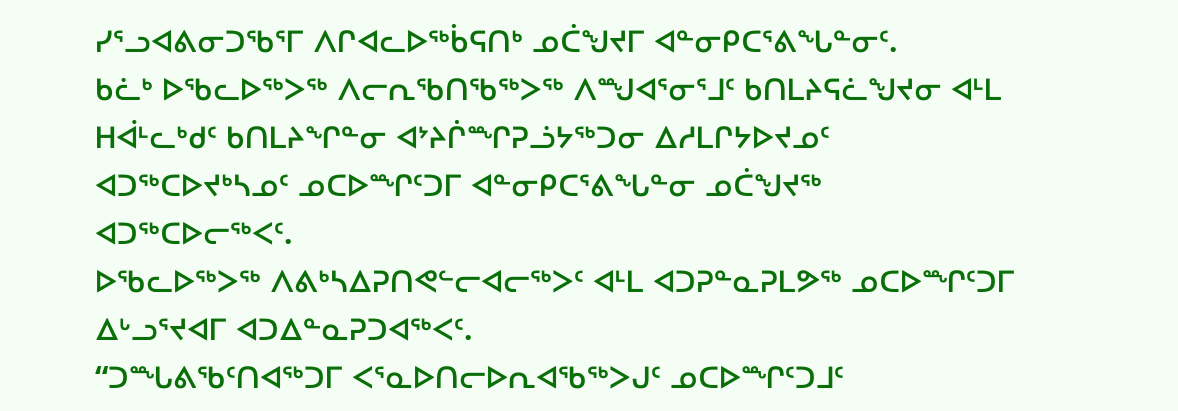ᓯᕐᓗᐊᕕᓂᑐᖃᕐᒥ ᐱᒋᐊᓚᐅᖅᑳᕋᑎᒃ ᓄᑖᖑᔪᒥ ᐊᓐᓂᑭᑕᕐᕕᖓᓐᓂᑦ.
ᑲᓛᒃ ᐅᖃᓚᐅᖅᐳᖅ ᐱᓕᕆᖃᑎᖃᖅᐳᖅ ᐱᙳᐊᕐᓂᕐᒧᑦ ᑲᑎᒪᔨᕋᓛᖑᔪᓂ ᐊᒻᒪ ᕼᐋᒻᓚᒃᑯᑦ ᑲᑎᒪᔨᖏᓐᓂ ᐊᔾᔨᒌᙱᕈᓘᔭᖅᑐᓂ ᐃᓱᒪᒋᔭᐅᔪᓄᑦ ᐊᑐᖅᑕᐅᔪᒃᓴᓄᑦ ᓄᑕᐅᙱᑦᑐᒥ ᐊᓐᓂᑭᑕᕐᕕᖓᓐᓂ ᓄᑖᖑᔪᖅ ᐊᑐᖅᑕᐅᓕᖅᐸᑦ.
ᐅᖃᓚᐅᖅᐳᖅ ᐱᕕᒃᓴᐃᕈᑎᕙᓪᓕᐊᓕᖅᐳᑦ ᐊᒻᒪ ᐊᑐᕈᓐᓇᕈᒪᕗᖅ ᓄᑕᐅᙱᑦᑐᒥ ᐃᒡᓗᕐᔪᐊᒥ ᐊᑐᐃᓐᓇᕈᑐᐊᖅᐸᑦ.
“ᑐᙵᕕᖃᑦᑎᐊᖅᑐᒥ ᐸᕐᓇᐅᑎᓕᐅᕆᐊᖃᖅᐳᒍᑦ ᓄᑕᐅᙱᑦᑐᒧᑦ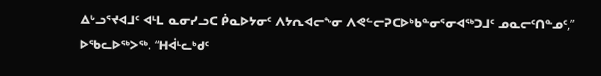ᐃᒡᓗᕐᔪᐊᒧᑦ ᐊᒻᒪ ᓇᓂᓯᓗᑕ ᑮᓇᐅᔭᓂᑦ ᐱᔭᕆᐊᓕᖕᓂ ᐱᕙᓪᓕᕈᑕᐅᒃᑲᓐᓂᕐᓂᐊᖅᑐᒧᑦ ᓄᓇᓕᑦᑎᓐᓄᑦ,” ᐅᖃᓚᐅᖅᐳᖅ. “ᕼᐋᒻᓚᒃᑯᑦ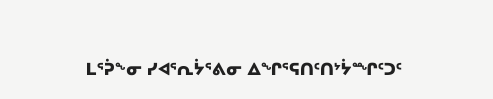ᒪᕐᕉᖕᓂ ᓯᐊᕐᕆᔮᕐᕕᓂ ᐃᖏᕐᕋᑎᑦᑎᔾᔮᙱᑦᑐᑦ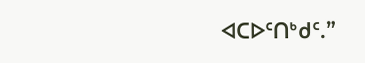ᐊᑕᐅᑦᑎᒃᑯᑦ.”